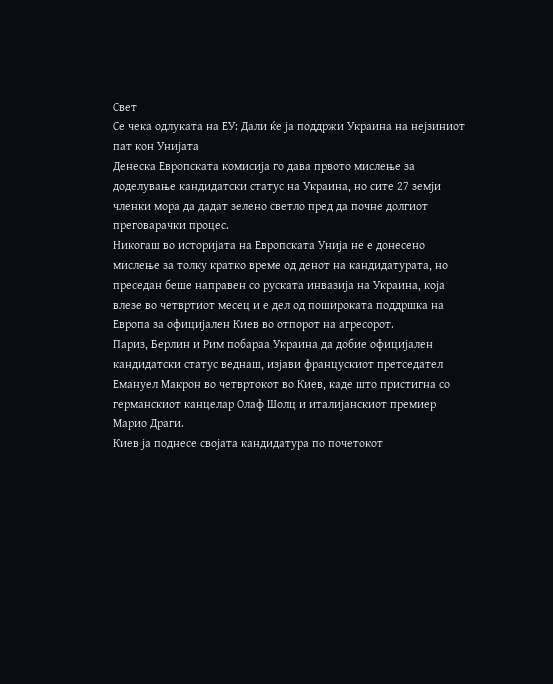Свет
Се чека одлуката на ЕУ: Дали ќе ја поддржи Украина на нејзиниот пат кон Унијата
Денеска Европската комисија го дава првото мислење за доделување кандидатски статус на Украина, но сите 27 земји членки мора да дадат зелено светло пред да почне долгиот преговарачки процес.
Никогаш во историјата на Европската Унија не е донесено мислење за толку кратко време од денот на кандидатурата, но преседан беше направен со руската инвазија на Украина, која влезе во четвртиот месец и е дел од пошироката поддршка на Европа за официјален Киев во отпорот на агресорот.
Париз, Берлин и Рим побараа Украина да добие официјален кандидатски статус веднаш, изјави францускиот претседател Емануел Макрон во четвртокот во Киев, каде што пристигна со германскиот канцелар Олаф Шолц и италијанскиот премиер Марио Драги.
Киев ја поднесе својата кандидатура по почетокот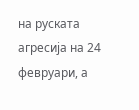на руската агресија на 24 февруари, а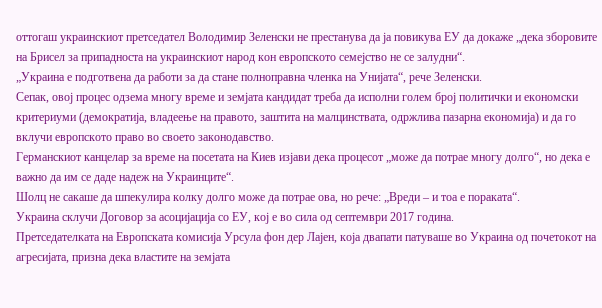оттогаш украинскиот претседател Володимир Зеленски не престанува да ја повикува ЕУ да докаже „дека зборовите на Брисел за припадноста на украинскиот народ кон европското семејство не се залудни“.
„Украина е подготвена да работи за да стане полноправна членка на Унијата“, рече Зеленски.
Сепак, овој процес одзема многу време и земјата кандидат треба да исполни голем број политички и економски критериуми (демократија, владеење на правото, заштита на малцинствата, одржлива пазарна економија) и да го вклучи европското право во своето законодавство.
Германскиот канцелар за време на посетата на Киев изјави дека процесот „може да потрае многу долго“, но дека е важно да им се даде надеж на Украинците“.
Шолц не сакаше да шпекулира колку долго може да потрае ова, но рече: „Вреди – и тоа е пораката“.
Украина склучи Договор за асоцијација со ЕУ, кој е во сила од септември 2017 година.
Претседателката на Европската комисија Урсула фон дер Лајен, која двапати патуваше во Украина од почетокот на агресијата, призна дека властите на земјата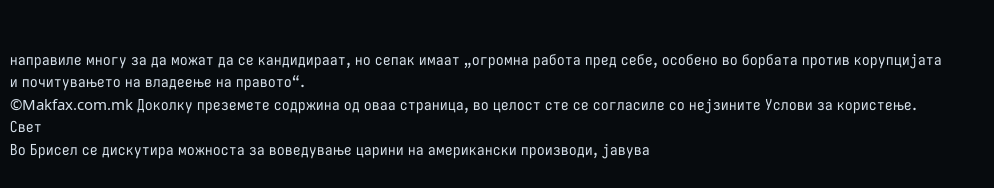направиле многу за да можат да се кандидираат, но сепак имаат „огромна работа пред себе, особено во борбата против корупцијата и почитувањето на владеење на правото“.
©Makfax.com.mk Доколку преземете содржина од оваа страница, во целост сте се согласиле со нејзините Услови за користење.
Свет
Во Брисел се дискутира можноста за воведување царини на американски производи, јавува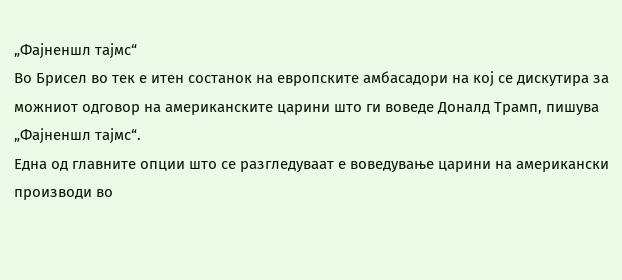„Фајненшл тајмс“
Во Брисел во тек е итен состанок на европските амбасадори на кој се дискутира за можниот одговор на американските царини што ги воведе Доналд Трамп, пишува „Фајненшл тајмс“.
Една од главните опции што се разгледуваат е воведување царини на американски производи во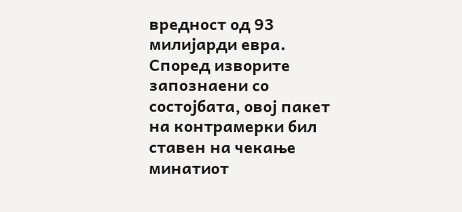вредност од 93 милијарди евра. Според изворите запознаени со состојбата, овој пакет на контрамерки бил ставен на чекање минатиот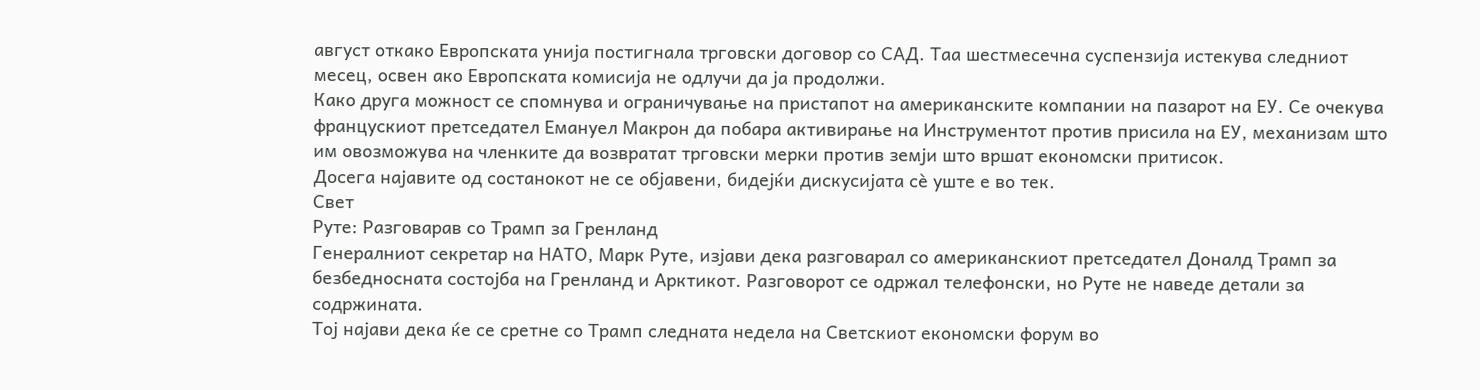август откако Европската унија постигнала трговски договор со САД. Таа шестмесечна суспензија истекува следниот месец, освен ако Европската комисија не одлучи да ја продолжи.
Како друга можност се спомнува и ограничување на пристапот на американските компании на пазарот на ЕУ. Се очекува францускиот претседател Емануел Макрон да побара активирање на Инструментот против присила на ЕУ, механизам што им овозможува на членките да возвратат трговски мерки против земји што вршат економски притисок.
Досега најавите од состанокот не се објавени, бидејќи дискусијата сè уште е во тек.
Свет
Руте: Разговарав со Трамп за Гренланд
Генералниот секретар на НАТО, Марк Руте, изјави дека разговарал со американскиот претседател Доналд Трамп за безбедносната состојба на Гренланд и Арктикот. Разговорот се одржал телефонски, но Руте не наведе детали за содржината.
Тој најави дека ќе се сретне со Трамп следната недела на Светскиот економски форум во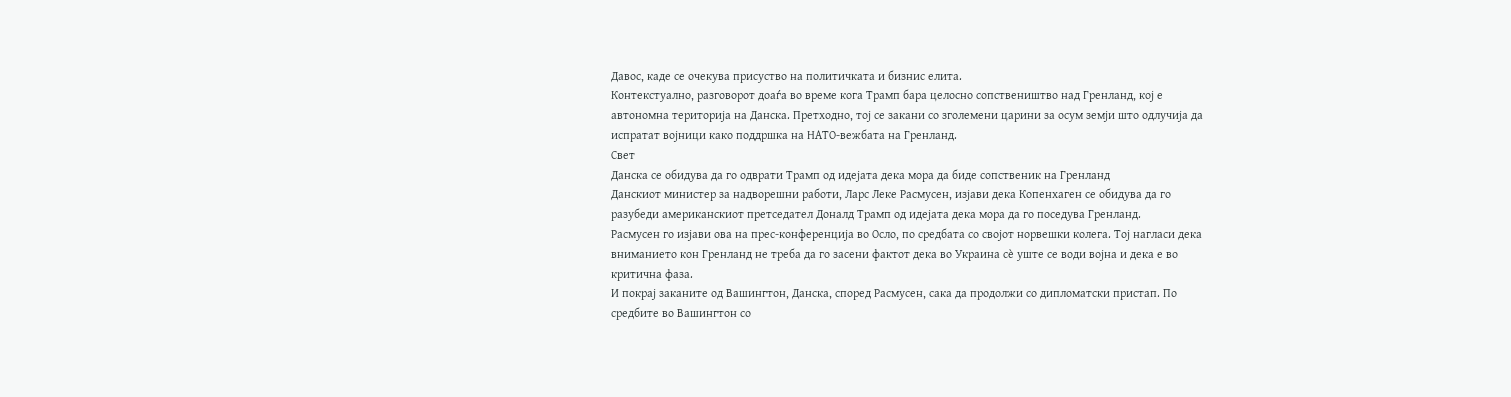Давос, каде се очекува присуство на политичката и бизнис елита.
Контекстуално, разговорот доаѓа во време кога Трамп бара целосно сопствеништво над Гренланд, кој е автономна територија на Данска. Претходно, тој се закани со зголемени царини за осум земји што одлучија да испратат војници како поддршка на НАТО-вежбата на Гренланд.
Свет
Данска се обидува да го одврати Трамп од идејата дека мора да биде сопственик на Гренланд
Данскиот министер за надворешни работи, Ларс Леке Расмусен, изјави дека Копенхаген се обидува да го разубеди американскиот претседател Доналд Трамп од идејата дека мора да го поседува Гренланд.
Расмусен го изјави ова на прес-конференција во Осло, по средбата со својот норвешки колега. Тој нагласи дека вниманието кон Гренланд не треба да го засени фактот дека во Украина сè уште се води војна и дека е во критична фаза.
И покрај заканите од Вашингтон, Данска, според Расмусен, сака да продолжи со дипломатски пристап. По средбите во Вашингтон со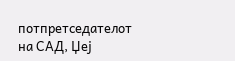потпретседателот на САД, Џеј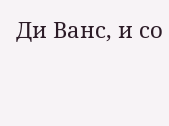Ди Ванс, и со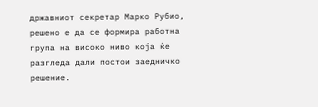државниот секретар Марко Рубио, решено е да се формира работна група на високо ниво која ќе разгледа дали постои заедничко решение.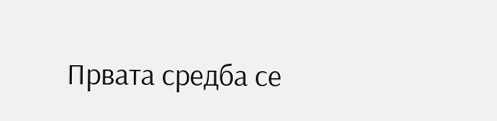Првата средба се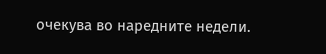очекува во наредните недели.